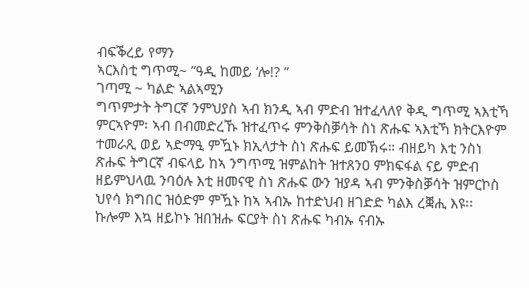ብፍቕረይ የማን
ኣርእስቲ ግጥሚ~ ”ዓዲ ከመይ ‘ሎ!? ”
ገጣሚ ~ ካልድ ኣልኣሚን
ግጥምታት ትግርኛ ንምህያስ ኣብ ክንዲ ኣብ ምድብ ዝተፈላለየ ቅዲ ግጥሚ ኣእቲኻ ምርኣዮም፡ ኣብ በብመድረኹ ዝተፈጥሩ ምንቅስቓሳት ስነ ጽሑፍ ኣእቲኻ ክትርእዮም ተመራጺ ወይ ኣድማዒ ምዃኑ ክኢላታት ስነ ጽሑፍ ይመኽሩ። ብዘይካ እቲ ንስነ ጽሑፍ ትግርኛ ብፍላይ ከኣ ንግጥሚ ዝምልከት ዝተጸንዐ ምክፍፋል ናይ ምድብ ዘይምህላዉ ንባዕሉ እቲ ዘመናዊ ስነ ጽሑፍ ውን ዝያዳ ኣብ ምንቅስቓሳት ዝምርኮስ ህየሳ ክግበር ዝዕድም ምዃኑ ከኣ ኣብኡ ከተድህብ ዘገድድ ካልእ ረቛሒ እዩ፡፡
ኩሎም እኳ ዘይኮኑ ዝበዝሑ ፍርያት ስነ ጽሑፍ ካብኡ ናብኡ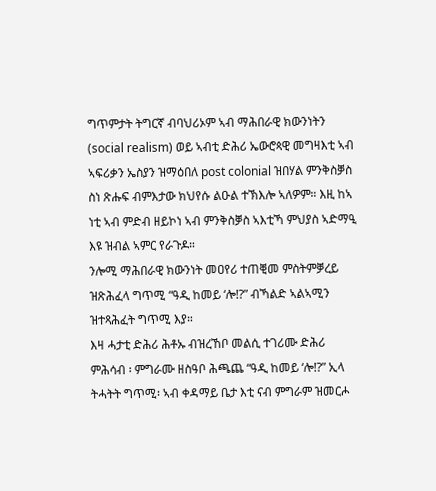ግጥምታት ትግርኛ ብባህሪኦም ኣብ ማሕበራዊ ክውንነትን (social realism) ወይ ኣብቲ ድሕሪ ኤውሮጳዊ መግዛእቲ ኣብ ኣፍሪቃን ኤስያን ዝማዕበለ post colonial ዝበሃል ምንቅስቓስ ስነ ጽሑፍ ብምእታው ክህየሱ ልዑል ተኽእሎ ኣለዎም። እዚ ከኣ ነቲ ኣብ ምድብ ዘይኮነ ኣብ ምንቅስቓስ ኣእቲኻ ምህያስ ኣድማዒ እዩ ዝብል ኣምር የራጉዶ።
ንሎሚ ማሕበራዊ ክውንነት መዐየሪ ተጠቒመ ምስትምቓረይ ዝጽሕፈላ ግጥሚ “ዓዲ ከመይ ‘ሎ!?” ብኻልድ ኣልኣሚን ዝተጻሕፈት ግጥሚ እያ።
እዛ ሓታቲ ድሕሪ ሕቶኡ ብዝረኸቦ መልሲ ተገሪሙ ድሕሪ ምሕሳብ ፡ ምግራሙ ዘስዓቦ ሕጫጨ “ዓዲ ከመይ ‘ሎ!?” ኢላ ትሓትት ግጥሚ፡ ኣብ ቀዳማይ ቤታ እቲ ናብ ምግራም ዝመርሖ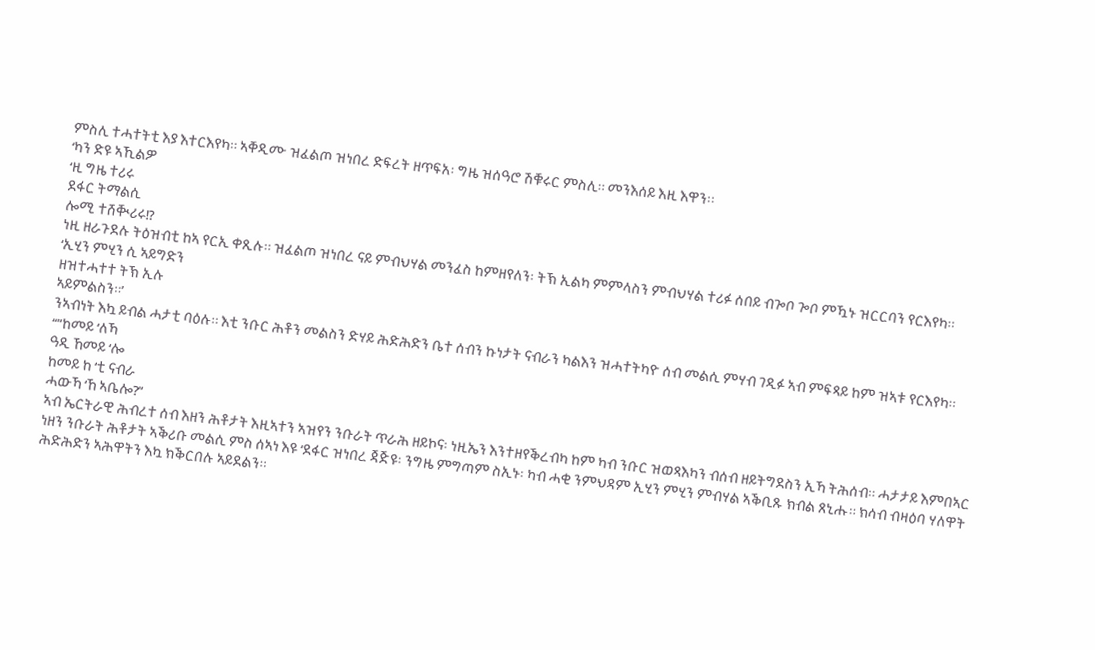ምስሊ ተሓተትቲ እያ እተርእየካ። ኣቐዲሙ ዝፈልጦ ዝነበረ ድፍረት ዘጥፍአ፡ ግዜ ዝሰዓሮ ሽቑሩር ምስሊ። መንእሰይ እዚ እዋን፡፡
‘ካን ድዩ ኣኺልዎ
‘ዚ ግዜ ተሪሩ
ደፋር ትማልሲ
ሎሚ ተሸቚሪሩ!?
ነዚ ዘራጉደሉ ትዕዝብቲ ከኣ የርኢ ቀጺሉ። ዝፈልጦ ዝነበረ ናይ ምብህሃል መንፈስ ከምዘየለን፡ ትኽ ኢልካ ምምላስን ምብህሃል ተሪፉ ሰበይ ብጐቦ ጐቦ ምዃኑ ዝርርባን የርእየካ።
‘ኢሂን ምሂን ሲ ኣይግድን
ዘዝተሓተተ ትኽ ኢሉ
ኣይምልስን።’
ንኣብነት እኳ ይብል ሓታቲ ባዕሉ። እቲ ንቡር ሕቶን መልስን ድሃይ ሕድሕድን ቤተ ሰብን ኩነታት ናብራን ካልእን ዝሓተትካዮ ሰብ መልሲ ምሃብ ገዲፉ ኣብ ምፍጻይ ከም ዝኣቱ የርእየካ።
“”ከመይ ‘ለኻ
ዓዲ ኸመይ ‘ሎ
ከመይ ከ ‘ቲ ናብራ
ሓውኻ ‘ኸ ኣቤሎ?”
ኣብ ኤርትራዊ ሕብረተ ሰብ እዘን ሕቶታት እዚኣተን ኣዝየን ንቡራት ጥራሕ ዘይኮና፡ ነዚኤን እንተዘየቕረብካ ከም ካብ ንቡር ዝወጻእካን ብሰብ ዘይትግደስን ኢኻ ትሕሰብ። ሓታታይ እምበኣር ነዘን ንቡራት ሕቶታት ኣቕሪቡ መልሲ ምስ ሰኣነ እዩ ‘ደፋር ዝነበረ ጃጅዩ፡ ንግዜ ምግጣም ስኢኑ፡ ካብ ሓቂ ንምህዳም ኢሂን ምሂን ምብሃል ኣቕቢጹ ክብል ጸኒሑ። ክሳብ ብዛዕባ ሃለዋት ሕድሕድን ኣሕዋትን እኳ ክቕርበሉ ኣይደልን።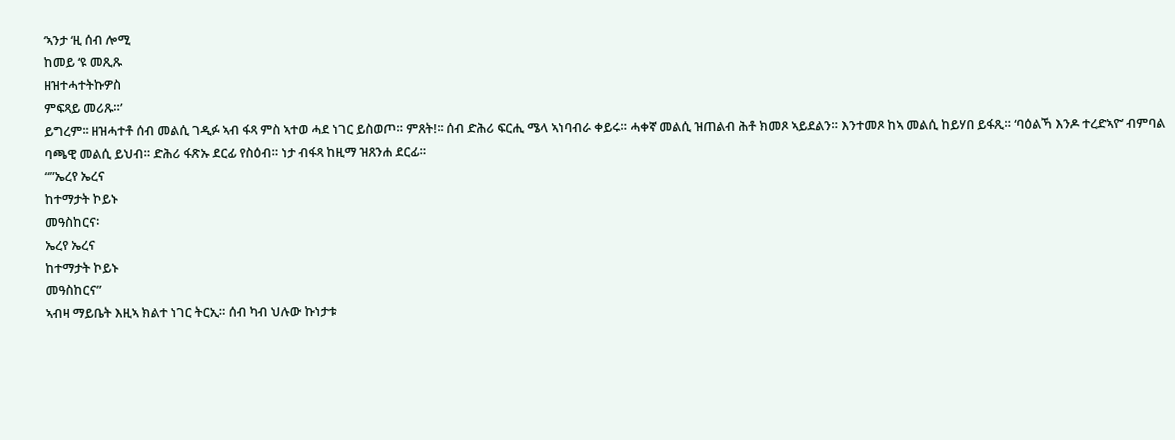‘ኣንታ ‘ዚ ሰብ ሎሚ
ከመይ ‘ዩ መጺጹ
ዘዝተሓተትኩዎስ
ምፍጻይ መሪጹ።’
ይግረም፡፡ ዘዝሓተቶ ሰብ መልሲ ገዲፉ ኣብ ፋጻ ምስ ኣተወ ሓደ ነገር ይስወጦ። ምጸት!፡፡ ሰብ ድሕሪ ፍርሒ ሜላ ኣነባብራ ቀይሩ። ሓቀኛ መልሲ ዝጠልብ ሕቶ ክመጾ ኣይደልን። እንተመጾ ከኣ መልሲ ከይሃበ ይፋጺ። ‘ባዕልኻ እንዶ ተረድኣዮ’ ብምባል ባጫዊ መልሲ ይህብ። ድሕሪ ፋጽኡ ደርፊ የስዕብ። ነታ ብፋጻ ከዚማ ዝጸንሐ ደርፊ።
“”ኤረየ ኤረና
ከተማታት ኮይኑ
መዓስከርና፡
ኤረየ ኤረና
ከተማታት ኮይኑ
መዓስከርና”
ኣብዛ ማይቤት እዚኣ ክልተ ነገር ትርኢ። ሰብ ካብ ህሉው ኩነታቱ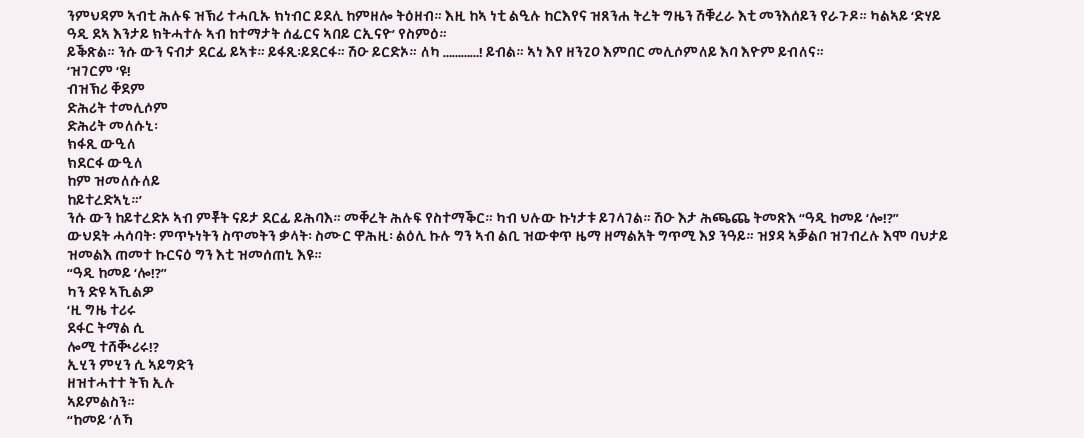ንምህዳም ኣብቲ ሕሉፍ ዝኽሪ ተሓቢኡ ክነብር ይደሊ ከምዘሎ ትዕዘብ። እዚ ከኣ ነቲ ልዒሉ ከርእየና ዝጸንሐ ትረት ግዜን ሽቑረራ እቲ መንእሰይን የራጉዶ። ካልኣይ ‘ድሃይ ዓዲ ደኣ እንታይ ክትሓተሉ ኣብ ከተማታት ሰፊርና ኣበይ ርኢናዮ’ የስምዕ።
ይቕጽል። ንሱ ውን ናብታ ደርፊ ይኣቱ። ይፋጺ፡ይደርፋ። ሽዑ ይርድኦ። ለካ …………! ይብል። ኣነ እየ ዘንጊዐ እምበር መሊሶምለይ እባ እዮም ይብለና።
‘ዝገርም ‘ዩ!
ብዝኽሪ ቐደም
ድሕሪት ተመሊሶም
ድሕሪት መለሱኒ፡
ክፋጺ ውዒለ
ክደርፋ ውዒለ
ከም ዝመለሱለይ
ከይተረድኣኒ።’
ንሱ ውን ከይተረድኦ ኣብ ምቾት ናይታ ደርፊ ይሕባእ። መቐረት ሕሉፍ የስተማቕር። ካብ ህሉው ኩነታቱ ይገላገል። ሽዑ እታ ሕጫጨ ትመጽእ “ዓዲ ከመይ ‘ሎ!?”
ውህደት ሓሳባት፡ ምጥኑነትን ስጥመትን ቃላት፡ ስሙር ዋሕዚ፡ ልዕሊ ኩሉ ግን ኣብ ልቢ ዝውቀጥ ዜማ ዘማልአት ግጥሚ እያ ንዓይ። ዝያዳ ኣቓልቦ ዝገብረሉ እሞ ባህታይ ዝመልእ ጠመተ ኩርናዕ ግን እቲ ዝመሰጠኒ እዩ።
“ዓዲ ከመይ ‘ሎ!?”
ካን ድዩ ኣኺልዎ
‘ዚ ግዜ ተሪሩ
ደፋር ትማል ሲ
ሎሚ ተሸቚሪሩ!?
ኢሂን ምሂን ሲ ኣይግድን
ዘዝተሓተተ ትኽ ኢሉ
ኣይምልስን።
“ከመይ ‘ለኻ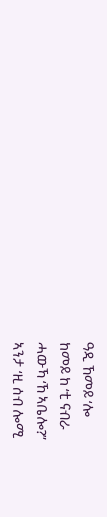ዓዲ ኸመይ ‘ሎ
ከመይ ከ ‘ቲ ናብራ
ሓውኻ ‘ኸ ኣቤሎ?”
ኣንታ ‘ዚ ሰብ ሎሚ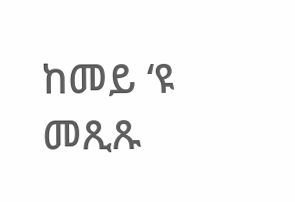ከመይ ‘ዩ መጺጹ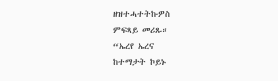ዘዝተሓተትኩዎስ
ምፍጻይ መሪጹ።
“ኤረየ ኤረና
ከተማታት ኮይኑ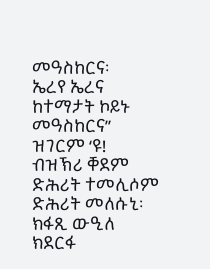መዓስከርና፡
ኤረየ ኤረና
ከተማታት ኮይኑ
መዓስከርና”
ዝገርም ‘ዩ!
ብዝኽሪ ቐደም
ድሕሪት ተመሊሶም
ድሕሪት መለሱኒ፡
ክፋጺ ውዒለ
ክደርፋ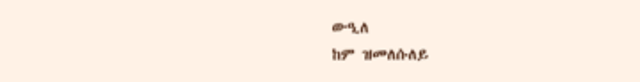ውዒለ
ከም ዝመለሱለይ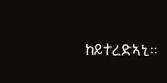ከይተረድኣኒ።